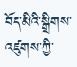བོད་མིའི་སྒྲིགས་འཛུགས་ཀྱི་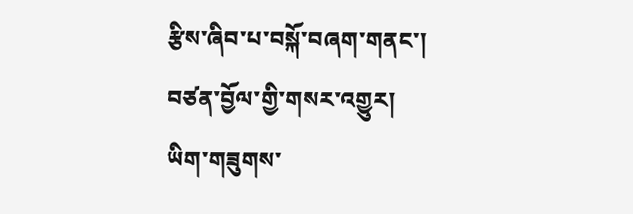རྩིས་ཞིབ་པ་བསྐོ་བཞག་གནང་།
བཙན་བྱོལ་གྱི་གསར་འགྱུར།
ཡིག་གཟུགས་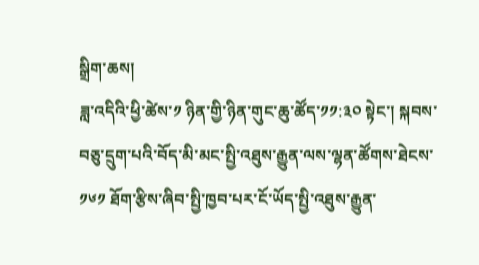སྒྲིག་ཆས།
ཟླ་འདིའི་ཕྱི་ཚེས་༡ ཉིན་གྱི་ཉིན་གུང་ཆུ་ཚོད་༡༡:༣༠ སྟེང་། སྐབས་བཅུ་དྲུག་པའི་བོད་མི་མང་སྤྱི་འཐུས་རྒྱུན་ལས་ལྷན་ཚོགས་ཐེངས་ ༡༦༡ ཐོག་རྩིས་ཞིབ་སྤྱི་ཁྱབ་པར་ངོ་ཡོད་སྤྱི་འཐུས་རྒྱུན་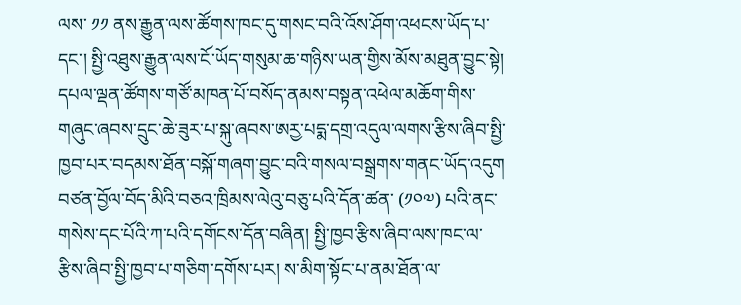ལས་ ༡༡ ནས་རྒྱུན་ལས་ཚོགས་ཁང་དུ་གསང་བའི་འོས་ཤོག་འཕངས་ཡོད་པ་དང་། སྤྱི་འཐུས་རྒྱུན་ལས་ངོ་ཡོད་གསུམ་ཆ་གཉིས་ཡན་གྱིས་མོས་མཐུན་བྱུང་སྟེ། དཔལ་ལྡན་ཚོགས་གཙོ་མཁན་པོ་བསོད་ནམས་བསྟན་འཕེལ་མཆོག་གིས་གཞུང་ཞབས་དྲུང་ཆེ་ཟུར་པ་སྐུ་ཞབས་ཨརྱ་པདྨ་དགྲ་འདུལ་ལགས་རྩིས་ཞིབ་སྤྱི་ཁྱབ་པར་བདམས་ཐོན་བསྐོ་གཞག་བྱུང་བའི་གསལ་བསྒྲགས་གནང་ཡོད་འདུག
བཙན་བྱོལ་བོད་མིའི་བཅའ་ཁྲིམས་ལེའུ་བཅུ་པའི་དོན་ཚན་ (༡༠༧) པའི་ནང་གསེས་དང་པོའི་ཀ་པའི་དགོངས་དོན་བཞིན། སྤྱི་ཁྱབ་རྩིས་ཞིབ་ལས་ཁང་ལ་རྩིས་ཞིབ་སྤྱི་ཁྱབ་པ་གཅིག་དགོས་པར། ས་མིག་སྟོང་པ་ནམ་ཐོན་ལ་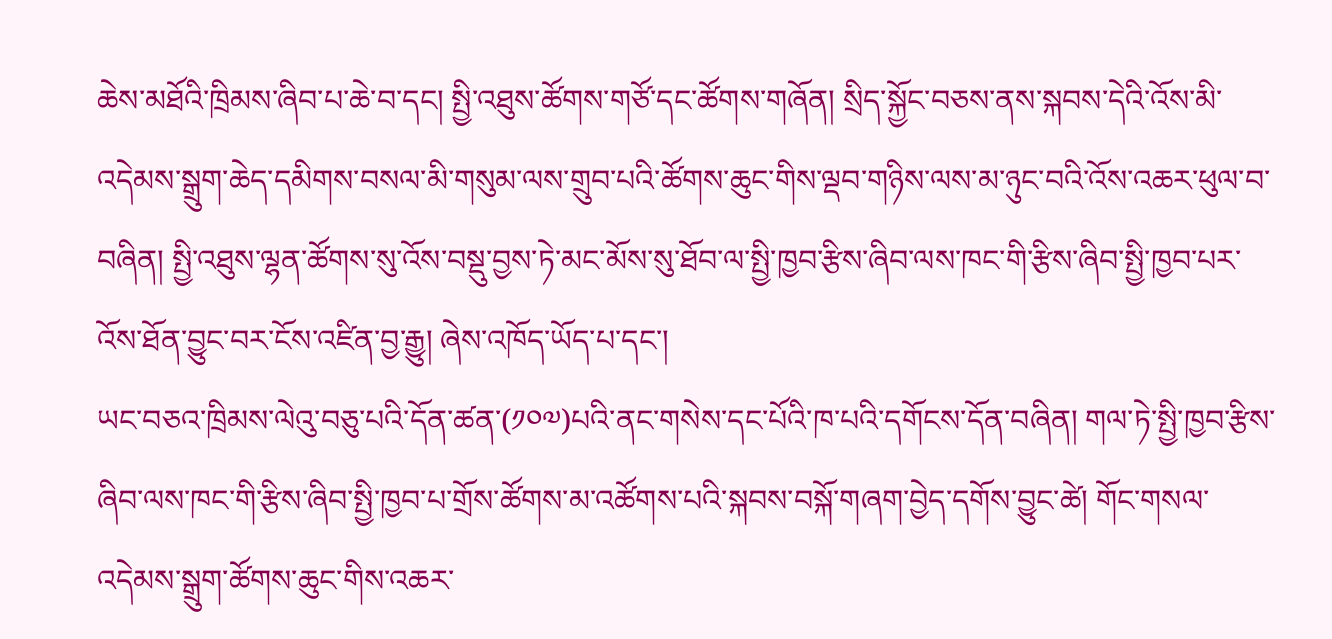ཆེས་མཐོའི་ཁྲིམས་ཞིབ་པ་ཆེ་བ་དང། སྤྱི་འཐུས་ཚོགས་གཙོ་དང་ཚོགས་གཞོན། སྲིད་སྐྱོང་བཅས་ནས་སྐབས་དེའི་འོས་མི་འདེམས་སྒྲུག་ཆེད་དམིགས་བསལ་མི་གསུམ་ལས་གྲུབ་པའི་ཚོགས་ཆུང་གིས་ལྡབ་གཉིས་ལས་མ་ཉུང་བའི་འོས་འཆར་ཕུལ་བ་བཞིན། སྤྱི་འཐུས་ལྷན་ཚོགས་སུ་འོས་བསྡུ་བྱས་ཏེ་མང་མོས་སུ་ཐོབ་ལ་སྤྱི་ཁྱབ་རྩིས་ཞིབ་ལས་ཁང་གི་རྩིས་ཞིབ་སྤྱི་ཁྱབ་པར་འོས་ཐོན་བྱུང་བར་ངོས་འཛིན་བྱ་རྒྱུ། ཞེས་འཁོད་ཡོད་པ་དང་།
ཡང་བཅའ་ཁྲིམས་ལེའུ་བཅུ་པའི་དོན་ཚན་(༡༠༧)པའི་ནང་གསེས་དང་པོའི་ཁ་པའི་དགོངས་དོན་བཞིན། གལ་ཏེ་སྤྱི་ཁྱབ་རྩིས་ཞིབ་ལས་ཁང་གི་རྩིས་ཞིབ་སྤྱི་ཁྱབ་པ་གྲོས་ཚོགས་མ་འཚོགས་པའི་སྐབས་བསྐོ་གཞག་བྱེད་དགོས་བྱུང་ཚེ། གོང་གསལ་འདེམས་སྒྲུག་ཚོགས་ཆུང་གིས་འཆར་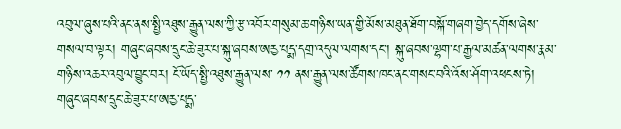འབུལ་ཞུས་པའི་ནང་ནས་སྤྱི་འཐུས་རྒྱུན་ལས་ཀྱི་རྩ་འབོར་གསུམ་ཆ་གཉིས་ཡན་གྱི་མོས་མཐུན་ཐོག་བསྐོ་གཞག་བྱེད་དགོས་ཞེས་གསལ་བ་ལྟར། གཞུང་ཞབས་དྲུང་ཆེ་ཟུར་པ་སྐུ་ཞབས་ཨརྱ་པདྨ་དགྲ་འདུལ་ལགས་དང་། སྐུ་ཞབས་ལྷག་པ་རྒྱལ་མཚན་ལགས་རྣམ་གཉིས་འཆར་འབུལ་བྱུང་བར། ངོ་ཡོད་སྤྱི་འཐུས་རྒྱུན་ལས་ ༡༡ ནས་རྒྱུན་ལས་ཚོགས་ཁང་ནང་གསང་བའི་འོས་ཤོག་འཕངས་ཏེ། གཞུང་ཞབས་དྲུང་ཆེ་ཟུར་པ་ཨརྱ་པདྨ་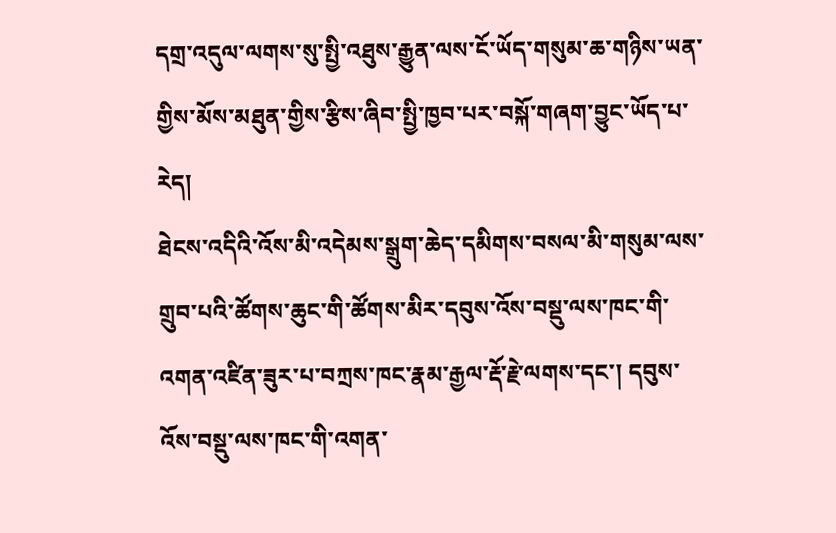དགྲ་འདུལ་ལགས་སུ་སྤྱི་འཐུས་རྒྱུན་ལས་ངོ་ཡོད་གསུམ་ཆ་གཉིས་ཡན་གྱིས་མོས་མཐུན་གྱིས་རྩིས་ཞིབ་སྤྱི་ཁྱབ་པར་བསྐོ་གཞག་བྱུང་ཡོད་པ་རེད།
ཐེངས་འདིའི་འོས་མི་འདེམས་སྒྲུག་ཆེད་དམིགས་བསལ་མི་གསུམ་ལས་གྲུབ་པའི་ཚོགས་ཆུང་གི་ཚོགས་མིར་དབུས་འོས་བསྡུ་ལས་ཁང་གི་འགན་འཛིན་ཟུར་པ་བཀྲས་ཁང་རྣམ་རྒྱལ་རྡོ་རྗེ་ལགས་དང་། དབུས་འོས་བསྡུ་ལས་ཁང་གི་འགན་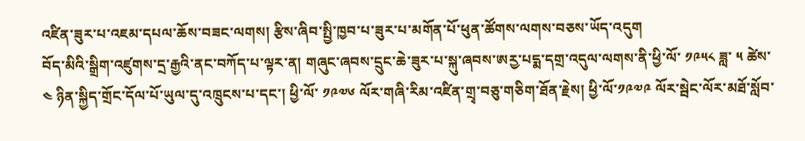འཛིན་ཟུར་པ་འཇམ་དཔལ་ཆོས་བཟང་ལགས། རྩིས་ཞིབ་སྤྱི་ཁྱབ་པ་ཟུར་པ་མགོན་པོ་ཕུན་ཚོགས་ལགས་བཅས་ཡོད་འདུག
བོད་མིའི་སྒྲིག་འཛུགས་དྲ་རྒྱའི་ནང་བཀོད་པ་ལྟར་ན། གཞུང་ཞབས་དྲུང་ཆེ་ཟུར་པ་སྐུ་ཞབས་ཨརྱ་པདྨ་དགྲ་འདུལ་ལགས་ནི་ཕྱི་ལོ་ ༡༩༥༨ ཟླ་ ༥ ཚེས་ ༤ ཉིན་སྐྱིད་གྲོང་དོལ་པོ་ཡུལ་དུ་འཁྲུངས་པ་དང་། ཕྱི་ལོ་ ༡༩༧༦ ལོར་གཞི་རིམ་འཛིན་གྲྭ་བཅུ་གཅིག་ཐོན་རྗེས། ཕྱི་ལོ་༡༩༧༩ ལོར་སྦེང་ལོར་མཐོ་སློབ་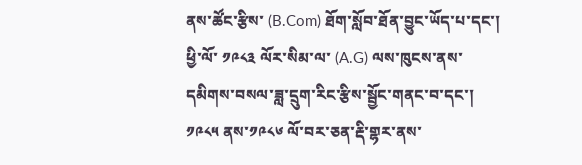ནས་ཚོང་རྩིས་ (B.Com) ཐོག་སློབ་ཐོན་བྱུང་ཡོད་པ་དང་། ཕྱི་ལོ་ ༡༩༨༣ ལོར་སིམ་ལ་ (A.G) ལས་ཁུངས་ནས་དམིགས་བསལ་ཟླ་དྲུག་རིང་རྩིས་སྦྱོང་གནང་བ་དང་། ༡༩༨༥ ནས་༡༩༨༦ ལོ་བར་ཅན་རྡི་གྷར་ནས་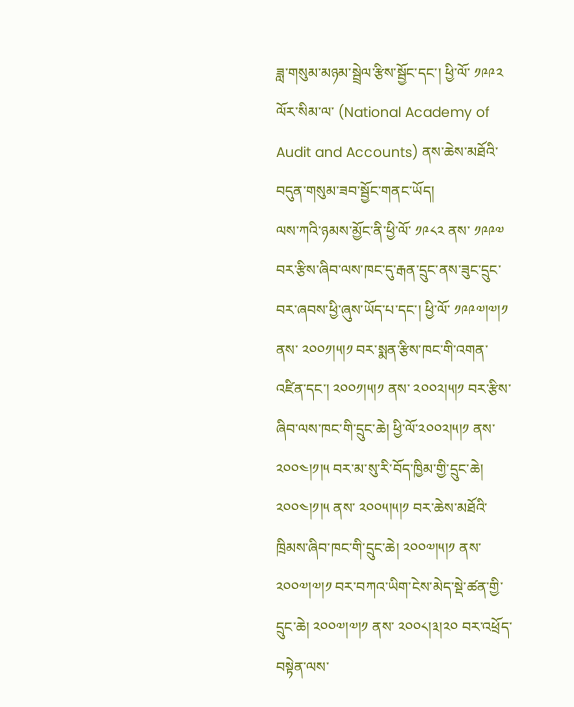ཟླ་གསུམ་མཉམ་སྦྲེལ་རྩིས་སྦྱོང་དང་། ཕྱི་ལོ་ ༡༩༩༢ ལོར་སིམ་ལ་ (National Academy of Audit and Accounts) ནས་ཆེས་མཐོའི་བདུན་གསུམ་ཟབ་སྦྱོང་གནང་ཡོད།
ལས་ཀའི་ཉམས་མྱོང་ནི་ཕྱི་ལོ་ ༡༩༨༢ ནས་ ༡༩༩༧ བར་རྩིས་ཞིབ་ལས་ཁང་དུ་རྒན་དྲུང་ནས་ཟུང་དྲུང་བར་ཞབས་ཕྱི་ཞུས་ཡོད་པ་དང་། ཕྱི་ལོ་ ༡༩༩༧།༧།༡ ནས་ ༢༠༠༡།༥།༡ བར་སྨན་རྩིས་ཁང་གི་འགན་འཛིན་དང་། ༢༠༠༡།༥།༡ ནས་ ༢༠༠༢།༥།༡ བར་རྩིས་ཞིབ་ལས་ཁང་གི་དྲུང་ཆེ། ཕྱི་ལོ་༢༠༠༢།༥།༡ ནས་ ༢༠༠༤།༡།༥ བར་མ་སུ་རི་བོད་ཁྱིམ་གྱི་དྲུང་ཆེ། ༢༠༠༤།༡།༥ ནས་ ༢༠༠༥།༥།༡ བར་ཆེས་མཐོའི་ཁྲིམས་ཞིབ་ཁང་གི་དྲུང་ཆེ། ༢༠༠༧།༥།༡ ནས་ ༢༠༠༧།༧།༡ བར་བཀའ་ཡིག་ངེས་མེད་སྡེ་ཚན་གྱི་དྲུང་ཆེ། ༢༠༠༧།༧།༡ ནས་ ༢༠༠༨།༣།༢༠ བར་འཕྲོད་བསྟེན་ལས་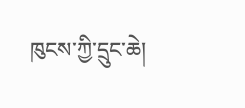ཁུངས་ཀྱི་དྲུང་ཆེ།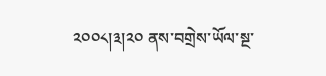༢༠༠༨།༣།༢༠ ནས་བགྲེས་ཡོལ་སྔ་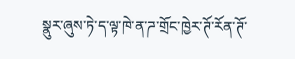སྣུར་ཞུས་ཏེ་ད་ལྟ་ཁེ་ན་ཌ་གྲོང་ཁྱེར་ཊོ་རོན་ཊོ་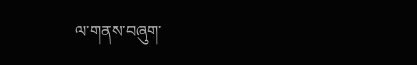ལ་གནས་བཞུག་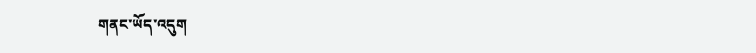གནང་ཡོད་འདུག